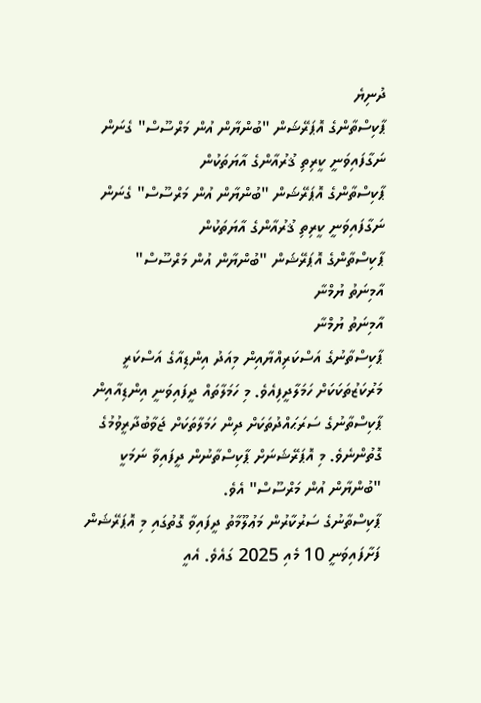ދުނިޔެ
ޕާކިސްތާންގެ އޮޕަރޭޝަން "ބުންޔާން އުން މަރްސޫސް" ގެނަން ނަގާފައިވަނީ ކީރިތި ޤުރުއާންގެ އާޔަތަކުން
ޕާކިސްތާންގެ އޮޕަރޭޝަން "ބުންޔާން އުން މަރްސޫސް" ގެނަން ނަގާފައިވަނީ ކީރިތި ޤުރުއާންގެ އާޔަތަކުން
ޕާކިސްތާންގެ އޮޕަރޭޝަން "ބުންޔާން އުން މަރްސޫސް"
އާމިނަތު ޔުމްނާ
އާމިނަތު ޔުމްނާ
ޕާކިސްތާނުގެ އަސްކަރިއްޔާއިން މިއަދު އިންޑިއާގެ އަސްކަރީ މަރުކަޒުތަކަކަށް ހަމަލާދީފިއެވެ. މި ހަމަލާތައް ދީފައިވަނީ އިންޑިއާއިން ޕާކިސްތާނުގެ ސަރަޙައްދުތަކަށް ދިން ހަމަލާތަކަށް ޖަވާބުދާރީވުމުގެ ގޮތުންނެވެ. މި އޮޕަރޭޝަނަށް ޕާކިސްތާނުން ދީފައިވާ ނަމަކީ "ބުންޔާން އުން މަރްސޫސް" އެވެ.
ޕާކިސްތާނުގެ ސަރުކާރުން މަޢުލޫމާތު ދީފައިވާ ގޮތުގައި މި އޮޕަރޭޝަން ފަށާފައިވަނީ 10 މެއި 2025 ގައެވެ. އެއީ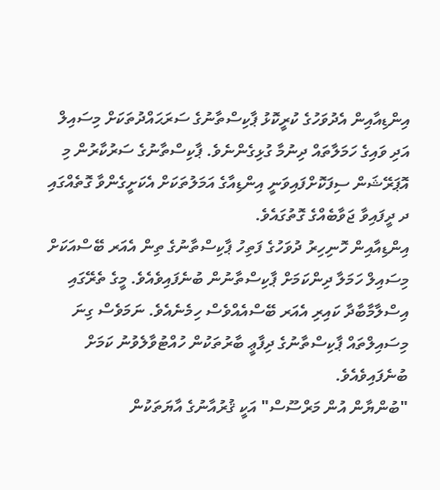އިންޑިއާއިން އެދުވަހުގެ ކުރީކޮޅު ޕާކިސްތާނުގެ ސަރަޙައްދުތަކަށް މިސައިލް އަދި ވައިގެ ހަމަލާތައް ދިނުމާ ގުޅިގެންނެވެ. ޕާކިސްތާނުގެ ސަރުކާރުން މި އޮޕަރޭޝަން ސިފަކޮށްފައިވަނީ އިންޑިއާގެ އަމަލުތަކަށް އެކަށީގެންވާ ގޮތެއްގައި ދ ދީފައިވާ ޖަވާބެއްގެ ގޮތުގައެވެ.
އިންޑިއާއިން ހޮނިހިރު ދުވަހުގެ ފަތިހު ޕާކިސްތާނުގެ ތިން އެއަރ ބޭސްއަކަށް މިސައިލް ހަމަލާ ދިންކަމަށް ޕާކިސްތާނުން ބުނެފައިވެއެވެ. މީގެ ތެރޭގައި އިސްލާމާބާދާ ކައިރި އެއަރ ބޭސްއެއްވެސް ހިމެނެއެވެ. ނަމަވެސް ގިނަ މިސައިލްތައް ޕާކިސްތާނުގެ ދިފާޢީ ބާރުތަކުން ހުއްޓުވާލެވުނު ކަމަށް ބުނެފައިވެއެވެ.
"ބުންޔާން އުން މަރްސޫސް" އަކީ ޤުރުއާނުގެ އާޔަތަކުން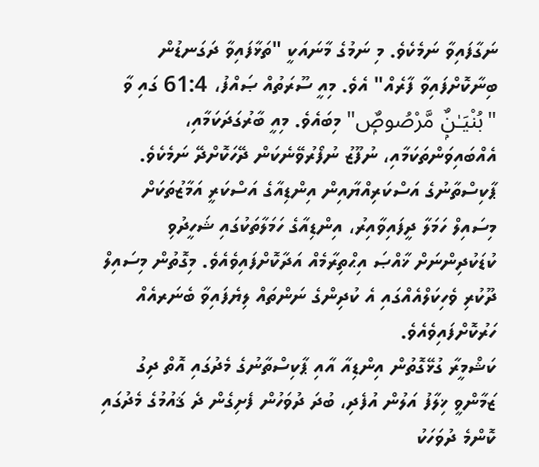ނަގާފައިވާ ނަމެކެވެ. މި ނަމުގެ މާނައަކީ "ތަޅާފައިވާ ދަގަނޑުން ބިނާކޮށްފައިވާ ފާރެއް" އެވެ. މިއީ ސޫރަތުއް ޞައްފު، 61:4 ގައި ވާ "بُنْيَـٰنٌۭ مَّرْصُوصٌۭ" މިބައެވެ. މިއީ ބާރުގަދަކަމާއި، އެއްބައިވަންތަކަމާއި، ނުފޫޒު ނުފޯރުވޭނެކަން ދޭހަކޮށްދޭ ނަމެކެވެ.
ޕާކިސްތާނުގެ އަސްކަރިއްޔާއިން އިންޑިއާގެ އަސްކަރީ އަމާޒުތަކަށް މިސައިލް ހަމަލާ ދީފައިވާއިރު، އިންޑިއާގެ ހަމަލާތަކުގައި ޝަހީދުވި ކުޑަކުދިންނަށް ޚާއްޞަ އިޙްތިރާމެއް އަދާކޮށްފައިވެއެވެ. މިގޮތުން މިސައިލް ދޫކުރި ވެހިކަލްއެއްގައި އެ ކުދިންގެ ނަންތައް ލިޔެފައިވާ ބެނަރއެއް ހަރުކޮށްފައިވެއެވެ.
ކަޝްމީރާ ގުޅޭގޮތުން އިންޑިއާ އާއި ޕާކިސްތާނުގެ މެދުގައި އޮތް ދިގު ޒަމާންވީ ޚިލާފު އަލުން އުފެދި، ބުދަ ދުވަހުން ފެށިގެން ދެ ޤައުމުގެ މެދުގައި ކޮންމެ ދުވަހަކު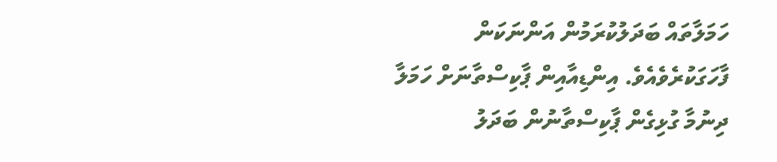ހަމަލާތައް ބަދަލުކުރަމުން އަންނަކަން ފާހަގަކުރެވެއެވެ. އިންޑިއާއިން ޕާކިސްތާނަށް ހަމަލާ ދިނުމާ ގުޅިގެން ޕާކިސްތާނުން ބަދަލު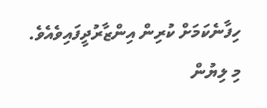ހިފާނެކަމަށް ކުރިން އިންޒާރުދީފައިވެއެވެ.
މި ލިޔުން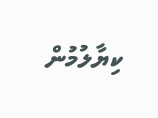ކިޔާލުމުން